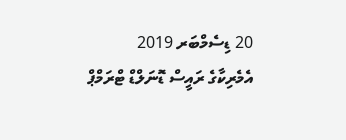20 ޑިސެމްބަރ 2019
އެމެރިކާގެ ރައީސް ޑޮނަލްޑް ޓްރަމްޕް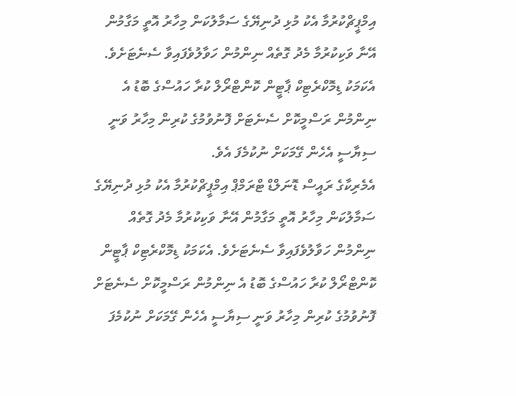އިމްޕީޗްކުރުމާ އެކު މުޅި ދުނިޔޭގެ ސަމާލުކަން މިހާރު އޮތީ މަގާމުން އޭނާ ވަކިކުރުމާ މެދު ގޮތެއް ނިންމުން ހަވާލުވެފައިވާ ސެނެޓަށެވެ. އެކަމަކު ޑިމޮކްރެޓިކް ޕާޓީން ކޮންޓްރޯލް ކުރާ ހައުސްގެ ބޮޑު އެ ނިންމުން ރަސްމީކޮށް ސެނެޓަށް ފޮނުވުމުގެ ކުރިން މިހާރު ވަނީ ސިޔާސީ އެހެން ގޭމަކަށް ނުކުމެފަ އެވެ.
އެމެރިކާގެ ރައީސް ޑޮނަލްޑް ޓްރަމްޕް އިމްޕީޗްކުރުމާ އެކު މުޅި ދުނިޔޭގެ ސަމާލުކަން މިހާރު އޮތީ މަގާމުން އޭނާ ވަކިކުރުމާ މެދު ގޮތެއް ނިންމުން ހަވާލުވެފައިވާ ސެނެޓަށެވެ. އެކަމަކު ޑިމޮކްރެޓިކް ޕާޓީން ކޮންޓްރޯލް ކުރާ ހައުސްގެ ބޮޑު އެ ނިންމުން ރަސްމީކޮށް ސެނެޓަށް ފޮނުވުމުގެ ކުރިން މިހާރު ވަނީ ސިޔާސީ އެހެން ގޭމަކަށް ނުކުމެފަ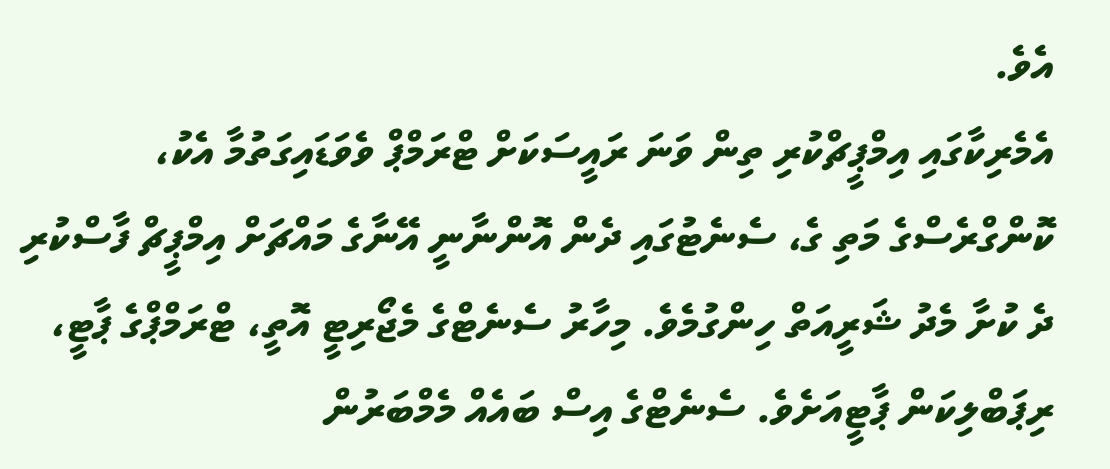އެވެ.
އެމެރިކާގައި އިމްޕީޗްކުރި ތިން ވަނަ ރައީސަކަށް ޓްރަމްޕް ވެވަޑައިގަތުމާ އެކު، ކޮންގްރެސްގެ މަތި ގެ، ސެނެޓުގައި ދެން އޮންނާނީ އޭނާގެ މައްޗަށް އިމްޕީޗް ފާސްކުރި ދެ ކުށާ މެދު ޝަރީއަތް ހިންގުމެވެ. މިހާރު ސެނެޓްގެ މެޖޯރިޓީ އޮތީ، ޓްރަމްޕްގެ ޕާޓީ، ރިޕަބްލިކަން ޕާޓީއަށެވެ. ސެނެޓްގެ އިސް ބައެއް މެމްބަރުން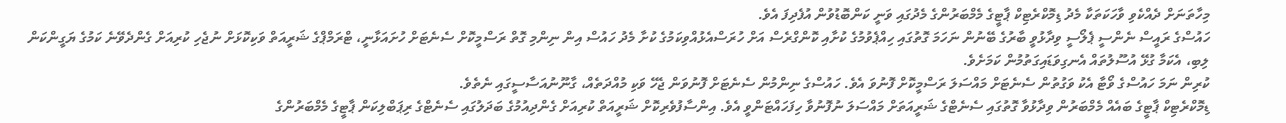މިހާތަނަށް ދެއްކެވި ވާހަކަތަކާ މެދު ޑިމޮކްރެޓިކް ޕާޓީގެ މެމްބަރުންގެ މެދުގައި ވަނީ ކަންބޮޑުވުން އުފެދިފަ އެވެ.
ހައުސްގެ ރައީސް ނެންސީ ޕެލޯސީ ވިދާޅުވީ ބާރުގެ ބޭނުން ނަހަމަ ގޮތުގައި ހިއްޕެވުމުގެ ކުށާއި ކޮންގްރެސް އަށް ހުރަސްއެޅުއްވިކަމުގެ ކުށާ މެދު ހައުސް އިން ނިންމި ގޮތް ރަސްމީކޮށް ސެނެޓަށް ހުށައަޅާނީ، ޓްރަމްޕްގެ ޝަރީއަތް ވަކިކޮޅަށް ނުޖެހި ކުރިއަށް ގެންދެވޭނެ ކަމުގެ ޔަގީންކަން ލިބި، އެކަމާ ގުޅޭ އުސޫލުތައް އެނގިވަޑައިގަތުމުން ކަމަށެވެ.
ކުރިން ނަމަ ހައުސްގެ ވޯޓާ އެކު ވަގުތުން ސެނެޓަށް މައްސަލަ ރަސްމީކޮށް ފޮނުވަ އެވެ. ހައުސްގެ ނިންމުން ސެނެޓަށް ފޮނުވަން ޖެހޭ ވަކި މުއްދަތެއް، ގާނޫނުއަސާސީގައި ނެތެވެ.
ޑިމޮކްރެޓިކް ޕާޓީގެ ބައެއް މެމްބަރުން ވިދާޅުވާ ގޮތުގައި ސެނެޓްގެ ޝަރީއަތަށް މައްސަލަ ނުފޮނުވާ ހިފަހައްޓަންވީ އެވެ. އިންސާފުވެރިކޮށް ޝަރީއަތް ކުރިއަށް ގެންދިއުމުގެ ބަދަލުގައި ސެނެޓްގެ ރިޕަބްލިކަން ޕާޓީގެ މެމްބަރުންގެ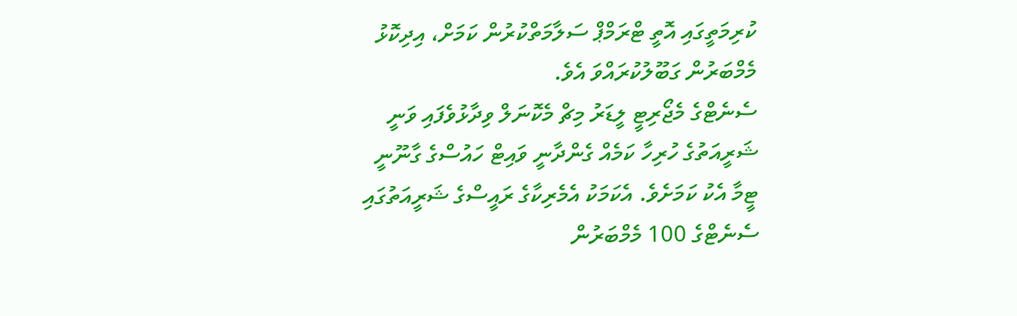ކުރިމަތީގައި އޮތީ ޓްރަމްޕް ސަލާމަތްކުރުން ކަމަށް، އިދިކޮޅު މެމްބަރުން ގަބޫލުކުރައްވަ އެވެ.
ސެނެޓްގެ މެޖޯރިޓީ ލީޑަރު މިޗް މެކޮނަލް ވިދާޅުވެފައި ވަނީ ޝަރީއަތުގެ ހުރިހާ ކަމެއް ގެންދާނީ ވައިޓް ހައުސްގެ ގާނޫނީ ޓީމާ އެކު ކަމަށެވެ. އެކަމަކު އެމެރިކާގެ ރައީސްގެ ޝަރީއަތުގައި ސެނެޓްގެ 100 މެމްބަރުން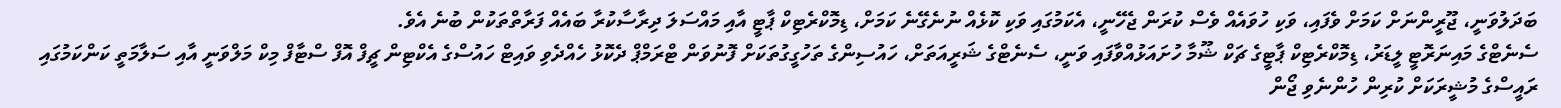ބަދަލުވަނީ، ޖޫރީންނަށް ކަމަށް ވެފައި، ވަކި ހުވައެއް ވެސް ކުރަން ޖެހޭނީ، އެކަމުގައި ވަކި ކޮޅެއް ނުނެގޭނެ ކަމަށް، ޑިމޮކްރެޓިކް ޕާޓީ އާއި މައްސަލަ ދިރާސާކުރާ ބައެއް ފަރާތްތަކުން ބުނެ އެވެ.
ސެނެޓްގެ މައިނަރޮޓީ ލީޑަރު، ޑިމޮކްރެޓިކް ޕާޓީގެ ޗަކް ޝޫމާ ހުށައަޅުއްވާފައި ވަނީ، ސެނެޓްގެ ޝަރީއަތަށް، ހައުސިންގެ ތަހުގީގުތަކަށް ފޮނުވަން ޓްރަމްޕް ދެކޮޅު ހެއްދެވި ވައިޓް ހައުސްގެ އެކްޓިން ޗީފް އޮފް ސްޓާފް މިކް މަލްވަނީ އާއި ސަލާމަތީ ކަންކަމުގައި ރައީސްގެ މުޝީރަކަށް ކުރިން ހުންނެވި ޖޯން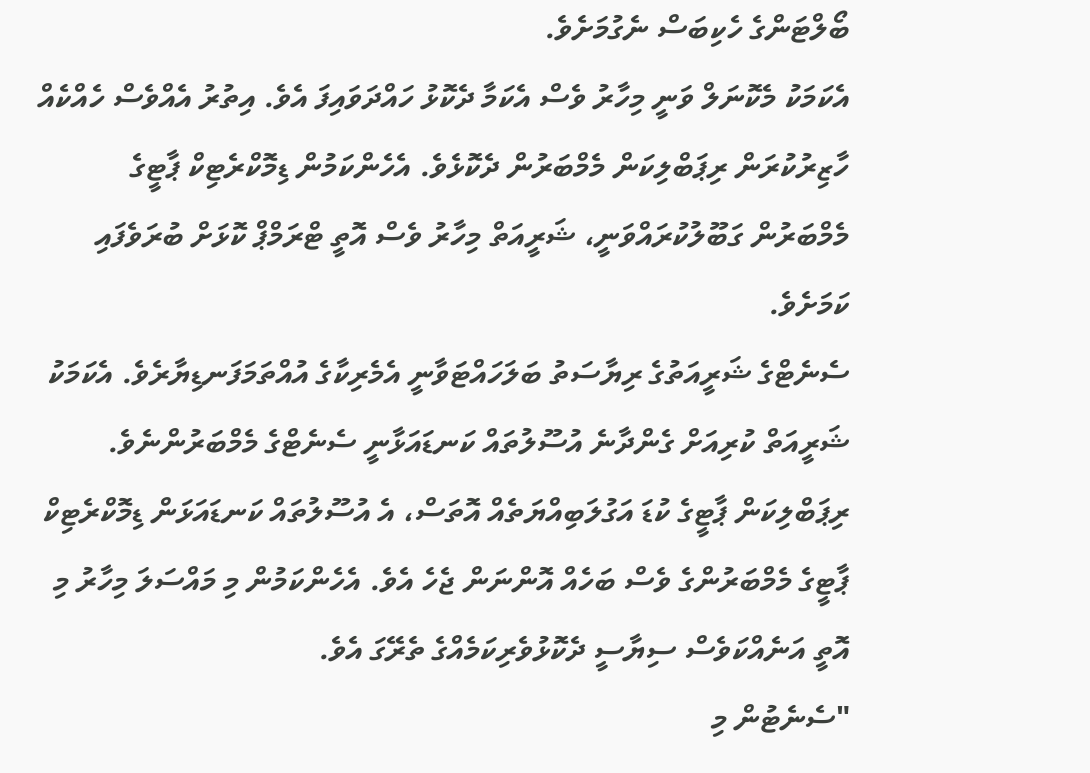ބޯލްޓަންގެ ހެކިބަސް ނެގުމަށެވެ.
އެކަމަކު މެކޮނަލް ވަނީ މިހާރު ވެސް އެކަމާ ދެކޮޅު ހައްދަވައިފަ އެވެ. އިތުރު އެއްވެސް ހެއްކެއް ހާޒިރުކުރަން ރިޕަބްލިކަން މެމްބަރުން ދެކޮޅެވެ. އެހެންކަމުން ޑިމޮކްރެޓިކް ޕާޓީގެ މެމްބަރުން ގަބޫލުކުރައްވަނީ، ޝަރީއަތް މިހާރު ވެސް އޮތީ ޓްރަމްޕް ކޮޅަށް ބުރަވެފައި ކަމަށެވެ.
ސެނެޓްގެ ޝަރީއަތުގެ ރިޔާސަތު ބަލަހައްޓަވާނީ އެމެރިކާގެ އުއްތަމަފަނޑިޔާރެވެ. އެކަމަކު ޝަރީއަތް ކުރިއަށް ގެންދާނެ އުސޫލުތައް ކަނޑައަޅާނީ ސެނެޓްގެ މެމްބަރުންނެވެ. ރިޕަބްލިކަން ޕާޓީގެ ކުޑަ އަގުލަބިއްޔަތެއް އޮތަސް، އެ އުސޫލުތައް ކަނޑައަޅަން ޑިމޮކްރެޓިކް ޕާޓީގެ މެމްބަރުންގެ ވެސް ބަހެއް އޮންނަން ޖެހެ އެވެ. އެހެންކަމުން މި މައްސަލަ މިހާރު މި އޮތީ އަނެއްކަވެސް ސިޔާސީ ދެކޮޅުވެރިކަމެއްގެ ތެރޭގަ އެވެ.
"ސެނެޓުން މި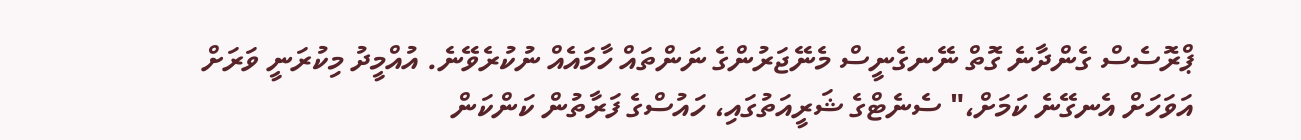ޕްރޮސެސް ގެންދާނެ ގޮތް ނޭނގެނީސް މެނޭޖަރުންގެ ނަންތައް ހާމައެއް ނުކުރެވޭނެ. އުއްމީދު މިކުރަނީ ވަރަށް އަވަހަށް އެނގޭނެ ކަމަށް،" ސެނެޓްގެ ޝަރީއަތުގައި، ހައުސްގެ ފަރާތުން ކަންކަން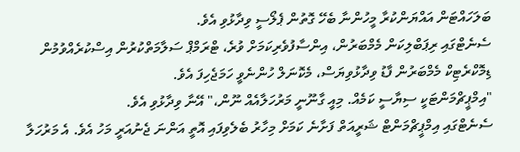ބަލަހައްޓަން އައްޔަންކުރާ މީހުންނާ ބެހޭ ގޮތުން ޕެލޯސީ ވިދާޅުވި އެވެ.
ސެނެޓްގައި ރިޕަބްލިކަން މެމްބަރުން، އިންސާފުވެރިކަމަށް ވުރެ، ޓްރަމްޕް ސަލާމަތްކުރުން އިސްކުރެއްވުމުން ޑިމޮކްރެޓިކް މެމްބަރުން ފާޑު ވިދާޅުވިޔަސް، މެކޮނަލް ހުންނެވީ ހަމަޖެހިފަ އެވެ.
"އިމްޕީޗްމަންޓަކީ ސިޔާސީ ކަމެއް. މިއީ ގާނޫނީ މަރުހަލާއެއް ނޫން،" އޭނާ ވިދާޅުވި އެވެ.
ސެނެޓްގައި އިމްޕީޗްމަންޓް ޝަރީއަތް ފަށާނެ ކަމަށް މިހާރު ބެލެވިފައި އޮތީ އަންނަ ޖެނުއަރީ މަހު އެވެ. އެ މަރުހަލާ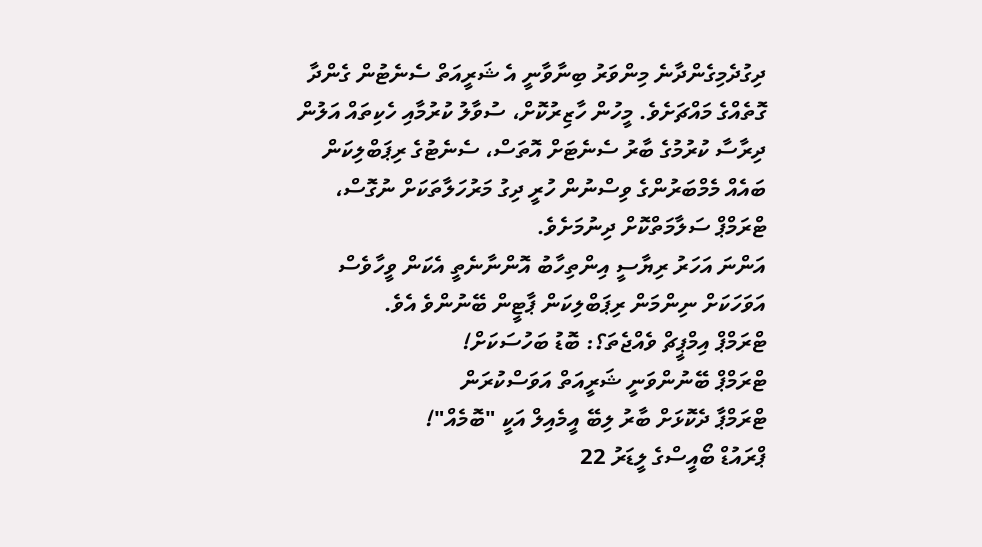ދިގުދެމިގެންދާނެ މިންވަރު ބިނާވާނީ އެ ޝަރީއަތް ސެނެޓުން ގެންދާ ގޮތެއްގެ މައްޗަށެވެ. މީހުން ހާޒިރުކޮށް، ސުވާލު ކުރުމާއި ހެކިތައް އަލުން ދިރާސާ ކުރުމުގެ ބާރު ސެނެޓަށް އޮތަސް، ސެނެޓުގެ ރިޕަބްލިކަން ބައެއް މެމްބަރުންގެ ވިސްނުން ހުރީ ދިގު މަރުހަލާތަކަށް ނުގޮސް، ޓްރަމްޕް ސަލާމަތްކޮށް ދިނުމަށެވެ.
އަންނަ އަހަރު ރިޔާސީ އިންތިހާބު އޮންނާނެތީ އެކަން ވީހާވެސް އަވަހަކަށް ނިންމަން ރިޕަބްލިކަން ޕާޓީން ބޭނުންވެ އެވެ.
ޓްރަމްޕް އިމްޕީޗް ވެއްޖެތަ؟: ބޮޑު ބަހުސަކަށް!
ޓްރަމްޕް ބޭނުންވަނީ ޝަރީއަތް އަވަސްކުރަން
ޓްރަމްޕާ ދެކޮޅަށް ބާރު ލިބޭ އީމެއިލް އަކީ "ބޮމެއް"!
ޕްރައުޑް ބޯއީސްގެ ލީޑަރު 22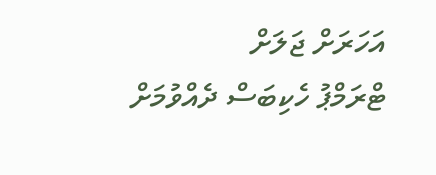އަހަރަށް ޖަލަށް
ޓްރަމްޕު ހެކިބަސް ދެއްވުމަށް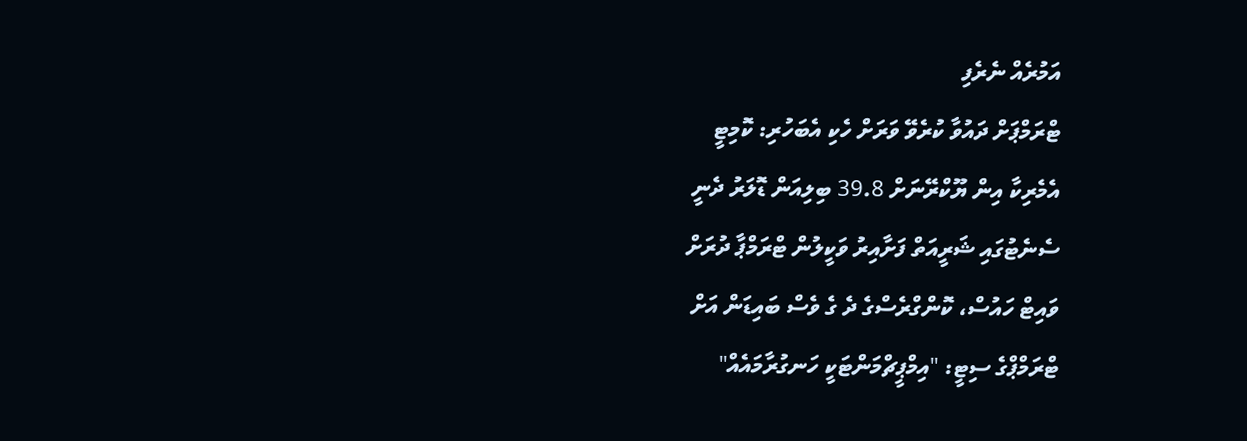އަމުރެއް ނެރެފި
ޓްރަމްޕަށް ދައުވާ ކުރެވޭ ވަރަށް ހެކި އެބަހުރި: ކޮމިޓީ
އެމެރިކާ އިން ޔޫކްރޭނަށް 39.8 ބިލިއަން ޑޮލަރު ދެނީ
ސެނެޓުގައި ޝަރީއަތް ފަށާއިރު ވަކީލުން ޓްރަމްޕާ ދުރަށް
ވައިޓް ހައުސް، ކޮންގްރެސްގެ ދެ ގެ ވެސް ބައިޑަން އަށް
ޓްރަމްޕްގެ ސިޓީ: "އިމްޕީޗްމަންޓަކީ ހަނގުރާމައެއް"